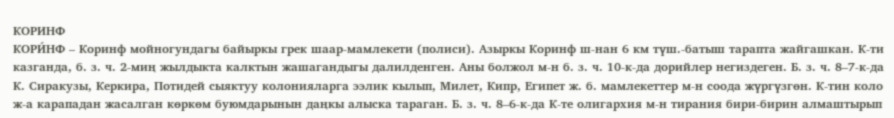КОРИНФ
КОРИ́НФ – Коринф мойногундагы байыркы грек шаар-мамлекети (полиси). Азыркы Коринф ш-нан 6 км түш.-батыш тарапта жайгашкан. К-ти казганда, б. з. ч. 2-миң жылдыкта калктын жашагандыгы далилденген. Аны болжол м-н б. з. ч. 10-к-да дорийлер негиздеген. Б. з. ч. 8–7-к-да К. Сиракузы, Керкира, Потидей сыяктуу колонияларга ээлик кылып, Милет, Кипр, Египет ж. б. мамлекеттер м-н соода жүргүзгөн. К-тин коло ж-а карападан жасалган көркөм буюмдарынын даңкы алыска тараган. Б. з. ч. 8–6-к-да К-те олигархия м-н тирания бири-бирин алмаштырып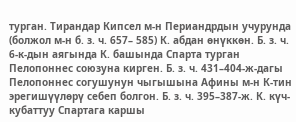турган. Тирандар Кипсел м-н Периандрдын учурунда (болжол м-н б. з. ч. 657– 585) К. абдан өнүккөн. Б. з. ч. 6-к-дын аягында К. башында Спарта турган Пелопоннес союзуна кирген. Б. з. ч. 431–404-ж-дагы Пелопоннес согушунун чыгышына Афины м-н К-тин эрегишүүлөрү себеп болгон. Б. з. ч. 395–387-ж. К. күч-кубаттуу Спартага каршы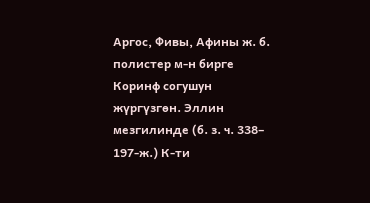Аргос, Фивы, Афины ж. б. полистер м-н бирге Коринф согушун жүргүзгөн. Эллин мезгилинде (б. з. ч. 338– 197-ж.) К-ти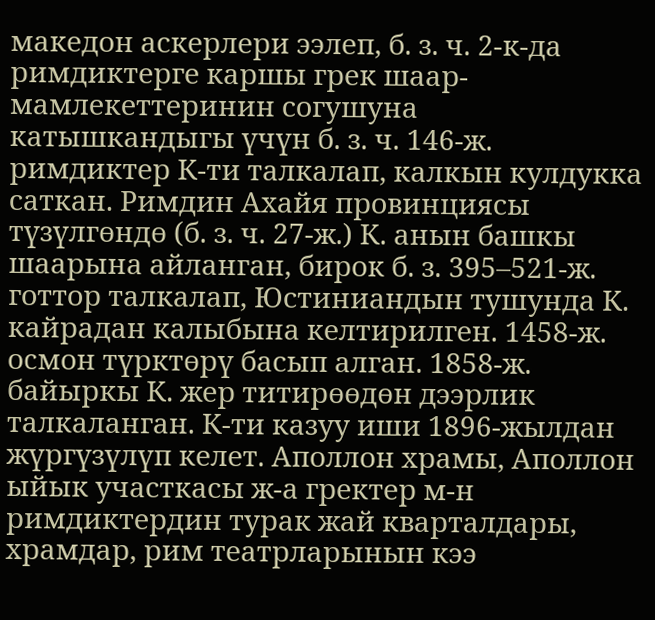македон аскерлери ээлеп, б. з. ч. 2-к-да римдиктерге каршы грек шаар-мамлекеттеринин согушуна катышкандыгы үчүн б. з. ч. 146-ж. римдиктер К-ти талкалап, калкын кулдукка саткан. Римдин Ахайя провинциясы түзүлгөндө (б. з. ч. 27-ж.) К. анын башкы шаарына айланган, бирок б. з. 395–521-ж. готтор талкалап, Юстиниандын тушунда К. кайрадан калыбына келтирилген. 1458-ж. оcмон түрктөрү басып алган. 1858-ж. байыркы К. жер титирөөдөн дээрлик талкаланган. К-ти казуу иши 1896-жылдан жүргүзүлүп келет. Аполлон храмы, Аполлон ыйык участкасы ж-а гректер м-н римдиктердин турак жай кварталдары, храмдар, рим театрларынын кээ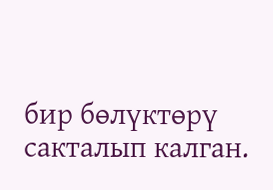бир бөлүктөрү сакталып калган.